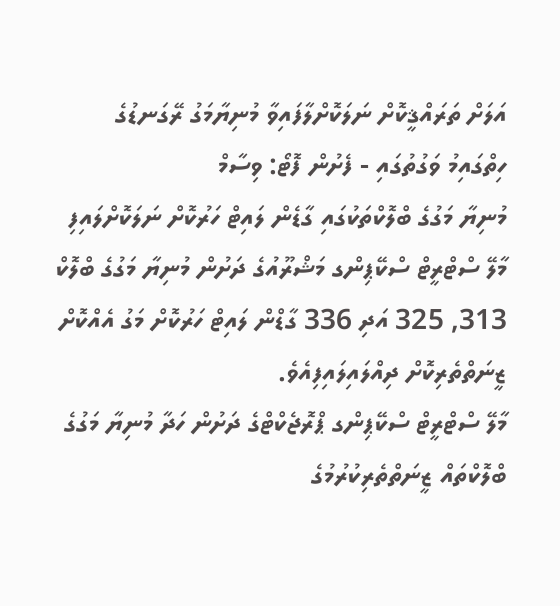އަލަށް ތަރައްޤީކޮށް ނަލަކޮށްލާފައިވާ މުނިޔާމަގު ރޭގަނޑުގެ ހިތްގައިމު ވަގުތުގައި - ފެށުން ފޮޓޯ: ވިސާމް
މުނިޔާ މަގުގެ ބްލޮކްތަކުގައި ގާޑެން ލައިޓް ހަރުކޮށް ނަލަކޮށްލައިފި
މާލޭ ސްޓްރީޓް ސްކޭޕިންގ މަޝްރޫއުގެ ދަށުން މުނިޔާ މަގުގެ ބްލޮކް 313, 325 އަދި 336 ގާޑްން ލައިޓް ހަރުކޮށް މަގު އެއްކޮށް ޒީނަތްތެރިކޮށް ދިއްލައިލައިފިއެވެ.
މާލޭ ސްޓްރީޓް ސްކޭޕިންގ ޕްރޮޖެކްޓްގެ ދަށުން ހަދާ މުނިޔާ މަގުގެ ބްލޮކްތައް ޒީނަތްތެރިކުރުމުގެ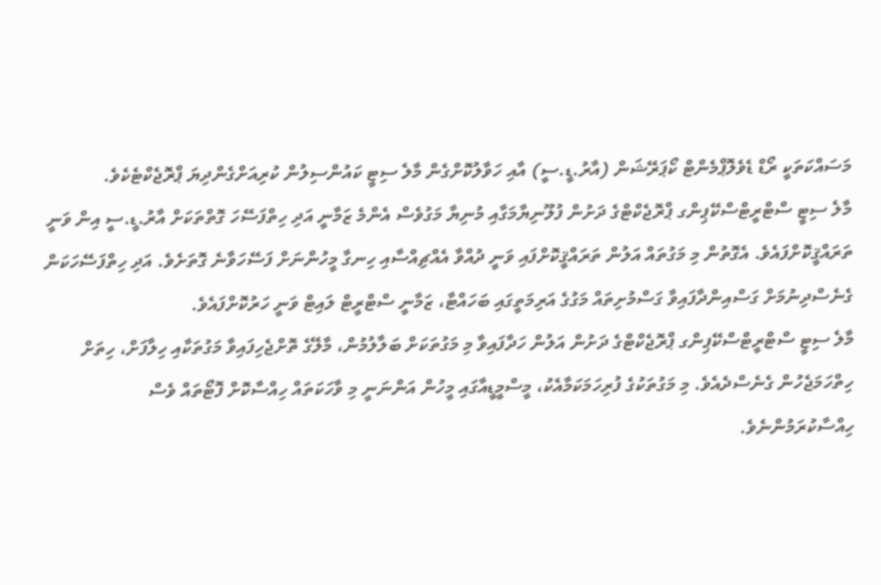މަސައްކަތަކީ ރޯޑް ޑެވެލޮޕްމެންޓް ކޯޕަރޭޝަން (އާރު.ޑީ.ސީ) އާއި ހަވާލުކޮށްގެން މާލެ ސިޓީ ކައުންސިލުން ކުރިއަށްގެންދިޔަ ޕްރޮޖެކްޓެކެވެ.
މާލެ ސިޓީ ސްޓްރީޓްސްކޭޕިންގ ޕްރޮޖެކްޓްގެ ދަށުން ފުލޫނިޔާމަގާއި މުނިޔާ މަގުވެސް އެންމެ ޒަމާނީ އަދި ހިތްފަސޭހަ ގޮތްތަކަށް އާރު.ޑީ.ސީ އިން ވަނީ ތަރައްޤީކޮށްފައެވެ. އެގޮތުން މި މަގުތައް އަލުން ތަރައްޤީކޮށްފައި ވަނީ ދުއްވާ އެއްޗިއްސާއި ހިނގާ މީހުންނަށް ފަސޭހަވާނެ ގޮތަށެވެ. އަދި ހިތްފަސޭހަކަން ގެނެސްދިނުމަށް ގަސްއިންދާފައިވާ ގަސްމުށިތައް މަގުގެ އަރިމަތީގައި ބަހައްޓާ، ޒަމާނީ ސްޓްރީޓް ލައިޓް ވަނީ ހަރުކޮށްފައެވެ.
މާލެ ސިޓީ ސްޓްރީޓްސްކޭޕިންގ ޕްރޮޖެކްޓްގެ ދަށުން އަލުން ހަދާފައިވާ މި މަގުތަކަށް ބަލާލުމުން، މާލޭގެ ތޮށްޖެހިފައިވާ މަގުތަކާއި ހިލާފަށް، ހިތަށް ހިތްހަމަޖެހުން ގެނެސްދެއެވެ. މި މަގުތަކުގެ ފުރިހަމަކަމާއެކު، މީސްމީޑީއާގައި މީހުން އަންނަނީ މި ވާހަކަތައް ހިއްސާކޮށް ފޮޓޯތައް ވެސް ހިއްސާކުރަމުންނެވެ.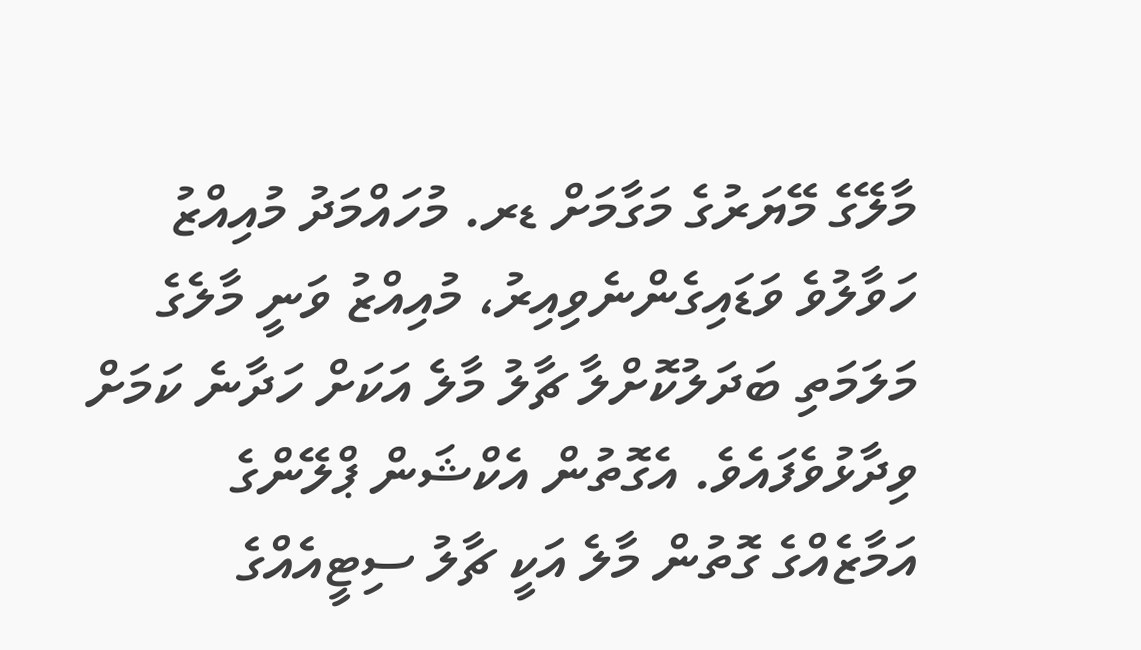މާލޭގެ މޭޔަރުގެ މަގާމަށް ޑރ. މުހައްމަދު މުއިއްޒު ހަވާލުވެ ވަޑައިގެންނެވިއިރު، މުއިއްޒު ވަނީ މާލެގެ މަލަމަތި ބަދަލުކޮށްލާ ޗާލު މާލެ އަކަށް ހަދާނެ ކަމަށް ވިދާޅުވެފައެވެ. އެގޮތުން އެކްޝަން ޕްލޭންގެ އަމާޒެއްގެ ގޮތުން މާލެ އަކީ ޗާލު ސިޓީއެއްގެ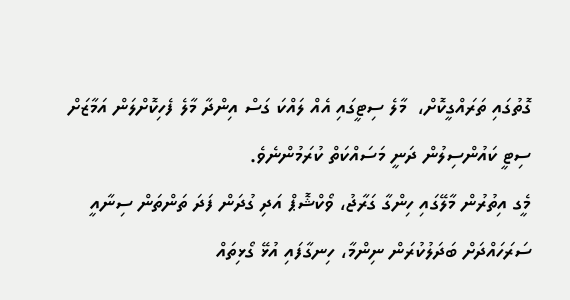ގޮތުގައި ތަރައްގީކޮށް،  މާލެ ސިޓީގައި އެއް ލައްކަ ގަސް އިންދާ މާލެ ފެހިކޮށްލަން އަމާޒަށް ސިޓީ ކައުންސިލުން ދަނީ މަސައްކަތް ކުރަމުންނެވެ.
މީެގ އިތުރުން މާލޭގައި ހިންގާ ގަރާޖު، ވޯކްޝޮޕް އަދި ގުދަން ފަދަ ތަންތަން ސިނާއީ ސަރަހައްދަށް ބަދަލުކުރަން ނިންމާ، ހިނގާފައި އުޅޭ ގޯޅިތައް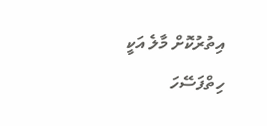އިތުރުކޮށް މާލެ އަކީ ހިތްފަސޭހަ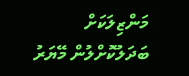މަންޒިލަކަށް ބަދަލުކޮށްލުން މޭޔަރު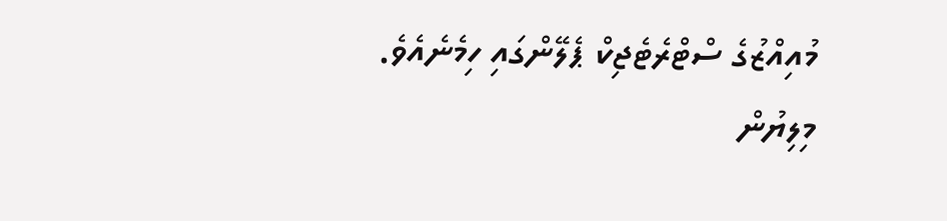މުއިއްޒުގެ ސްޓްރެޓެޖިކް ޕެލޭންގައި ހިމެނެއެވެ.
މިލިޔުން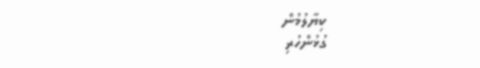ކިޔާލުމުން
ގުޅުންހުރި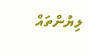ލިޔުންތައް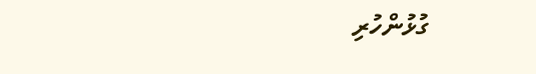ގުޅުންހުރި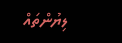ލިޔުންތައް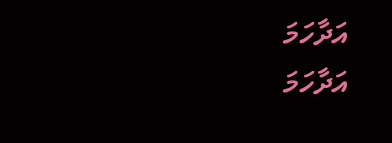އަދާހަމަ
އަދާހަމަ